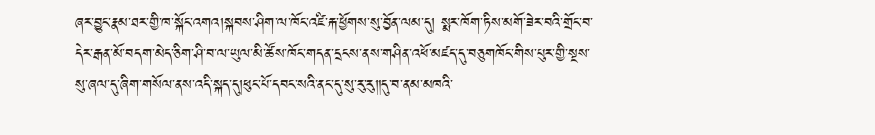ཞར་བྱུང་རྣམ་ཐར་གྱི་ཁ་སྐོང་འགའ།སྐབས་ཤིག་ལ་ཁོང་འཛི་རྐ་ཕྱོགས་སུ་བྱོན་ལམ་དུ། སྨར་ཁོག་ཏིས་མགོ་ཟེར་བའི་གྲོང་བ་དེར་རྒན་མོ་བདག་མེད་ཅིག་ཤི་བ་ལ་ཡུལ་མི་ཚོས་ཁོང་གདན་དྲངས་ནས་གཤིན་འཕོ་མཛད་དུ་བཅུགཁོང་གིས་པུར་གྱི་སྔས་སུ་ཞལ་དུ་ཞིག་གསོལ་ནས་འདི་སྐད་དུ།ཕུང་པོ་དབང་སའི་ནང་དུ་སུ་རུ་རུ༎དུ་བ་ནམ་མཁའི་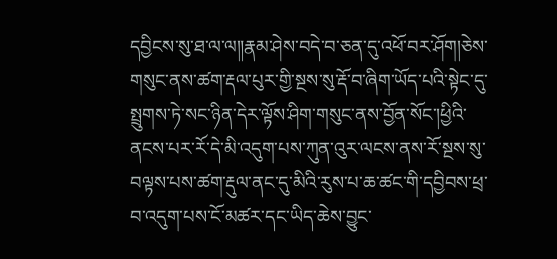དབྱིངས་སུ་ཐ་ལ་ལ༎རྣམ་ཤེས་བདེ་བ་ཅན་དུ་འཕོ་བར་ཤོག།ཅེས་གསུང་ནས་ཚག་རྡལ་པུར་གྱི་སྔས་སུ་རྡོ་བ་ཞིག་ཡོད་པའི་སྟེང་དུ་སྤྲུགས་ཏེ་སང་ཉིན་དེར་ལྟོས་ཤིག་གསུང་ནས་བྱོན་སོང་།ཕྱིའི་ནངས་པར་རོ་དེ་མི་འདུག་པས་ཀུན་འུར་ལངས་ནས་རོ་སྔས་སུ་བལྟས་པས་ཚག་རྡུལ་ནང་དུ་མིའི་རུས་པ་ཆ་ཚང་གི་དབྱིབས་ཕྲ་བ་འདུག་པས་ངོ་མཚར་དང་ཡིད་ཆེས་བྱུང་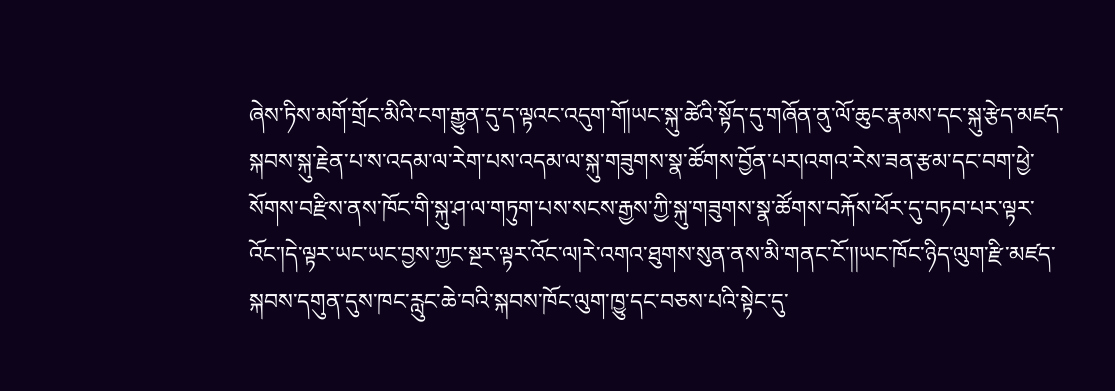ཞེས་ཏིས་མགོ་གྲོང་མིའི་ངག་རྒྱུན་དུ་ད་ལྟའང་འདུག་གོ།ཡང་སྐུ་ཚེའི་སྟོད་དུ་གཞོན་ནུ་ལོ་ཆུང་རྣམས་དང་སྐུ་རྩེད་མཛད་སྐབས་སྐུ་རྗེན་པ་ས་འདམ་ལ་རེག་པས་འདམ་ལ་སྐུ་གཟུགས་སྣ་ཚོགས་བྱོན་པར།འགའ་རེས་ཟན་རྩམ་དང་བག་ཕྱེ་སོགས་བརྫིས་ནས་ཁོང་གི་སྐུ་ཤ་ལ་གཏུག་པས་སངས་རྒྱས་ཀྱི་སྐུ་གཟུགས་སྣ་ཚོགས་བརྐོས་ཕོར་དུ་བཏབ་པར་ལྟར་འོང་།དེ་ལྟར་ཡང་ཡང་བྱས་ཀྱང་སྔར་ལྟར་འོང་ལ།རེ་འགའ་ཐུགས་སུན་ནས་མི་གནང་ངོ་།།ཡང་ཁོང་ཉིད་ལུག་རྫི་མཛད་སྐབས་དགུན་དུས་ཁང་རླུང་ཆེ་བའི་སྐབས་ཁོང་ལུག་ཁྱུ་དང་བཅས་པའི་སྟེང་དུ་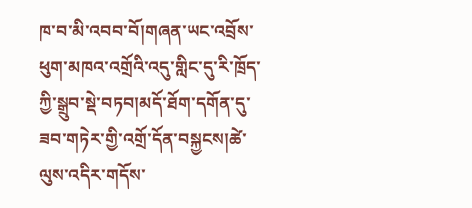ཁ་བ་མི་འབབ་བོ།གཞན་ཡང་འབྲོས་ཕུག་མཁའ་འགྲོའི་འདུ་གླིང་དུ་རི་ཁྲོད་ཀྱི་སྒྲུབ་སྡེ་བཏབ།མདོ་ཐོག་དགོན་དུ་ཟབ་གཏེར་གྱི་འགྲོ་དོན་བསྐྱངས།ཚེ་ལུས་འདིར་གདོས་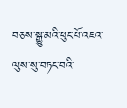བཅས་སྒྱུ་མའི་ཕུང་པོ་འཇའ་ལུས་སུ་བཏང་བའི་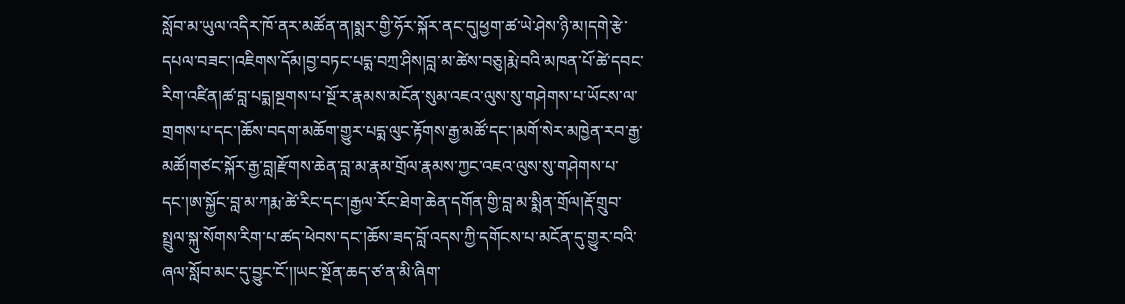སློབ་མ་ཡུལ་འདིར་ཁོ་ནར་མཚོན་ན།སྨར་གྱི་ཧོར་སྐོར་ནང་དུ།ཕྱག་ཚ་ཡེ་ཤེས་ཉི་མ།དགེ་རྩེ་དཔལ་བཟང་།འཇིགས་དོམ།བྱ་བཏང་པདྨ་བཀྲ་ཤིས།བླ་མ་ཚེས་བཅུ།རྨེ་བའི་མཁན་པོ་ཚེ་དབང་རིག་འཛིན།ཚ་བླ་པདྨ།སྔགས་པ་སྔོ་ར་རྣམས་མངོན་སུམ་འཇའ་ལུས་སུ་གཤེགས་པ་ཡོངས་ལ་གྲགས་པ་དང་།ཆོས་བདག་མཆོག་གྱུར་པདྨ་ལུང་རྟོགས་རྒྱ་མཚོ་དང་།མགོ་སེར་མཁྱེན་རབ་རྒྱ་མཚོ།གཙང་སྐོར་རྒྱ་བླ།རྫོགས་ཆེན་བླ་མ་རྣམ་གྲོལ་རྣམས་ཀྱང་འཇའ་ལུས་སུ་གཤེགས་པ་དང་།ཨ་སྐྱོང་བླ་མ་ཀརྨ་ཚེ་རིང་དང་།རྒྱལ་རོང་ཐེག་ཆེན་དགོན་གྱི་བླ་མ་སྨིན་གྲོལ།རྡོ་གྲུབ་སྤྲུལ་སྐུ་སོགས་རིག་པ་ཚད་ཕེབས་དང་།ཆོས་ཟད་བློ་འདས་ཀྱི་དགོངས་པ་མངོན་དུ་གྱུར་བའི་ཞལ་སློབ་མང་དུ་བྱུང་ངོ་།།ཡང་སྔོན་ཆད་ཙ་ན་མི་ཞིག་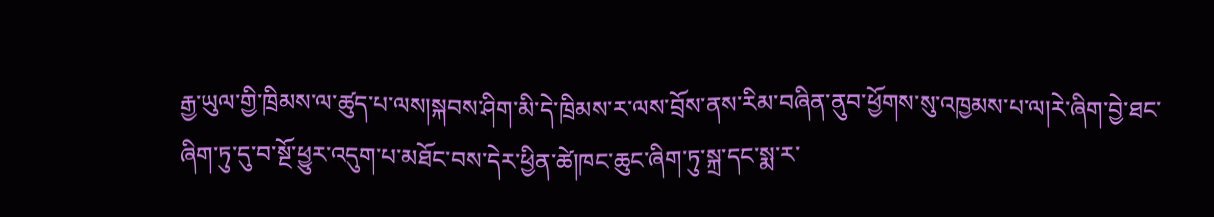རྒྱ་ཡུལ་གྱི་ཁྲིམས་ལ་ཚུད་པ་ལས།སྐབས་ཤིག་མི་དེ་ཁྲིམས་ར་ལས་བྲོས་ནས་རིམ་བཞིན་ནུབ་ཕྱོགས་སུ་འཁྱམས་པ་ལ།རེ་ཞིག་བྱེ་ཐང་ཞིག་ཏུ་དུ་བ་སྔོ་ཕྱུར་འདུག་པ་མཐོང་བས་དེར་ཕྱིན་ཚེ།ཁང་ཆུང་ཞིག་ཏུ་སྐྲ་དང་སྨ་ར་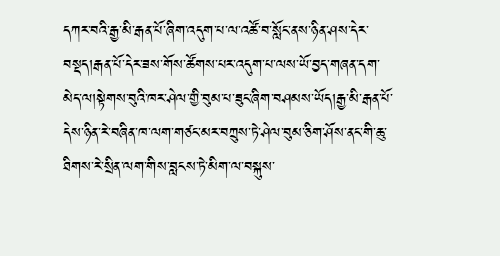དཀར་བའི་རྒྱ་མི་རྒན་པོ་ཞིག་འདུག་པ་ལ་འཚོ་བ་སློང་ནས་ཉིན་ཤས་དེར་བསྡད།རྒན་པོ་དེར་ཟས་གོས་ཚོགས་པར་འདུག་པ་ལས་ཡོ་བྱད་གཞན་དག་མེད་ལ།སྟེགས་བུའི་ཁར་ཤེལ་གྱི་བུམ་པ་ཟུང་ཞིག་བཤམས་ཡོད།རྒྱ་མི་རྒན་པོ་དེས་ཉིན་རེ་བཞིན་ཁ་ལག་གཙང་མར་བཀྲུས་ཏེ་ཤེལ་བུམ་ཅིག་ཤོས་ནང་གི་ཆུ་ཐིགས་རེ་སྲིན་ལག་གིས་བླངས་ཏེ་མིག་ལ་བསྐུས་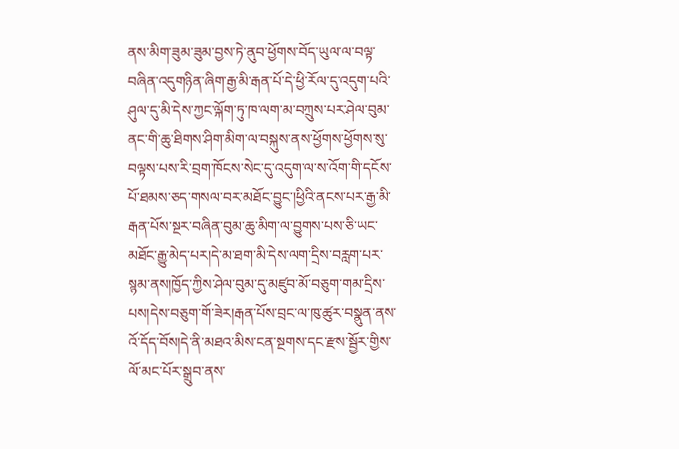ནས་མིག་ཟུམ་ཟུམ་བྱས་ཏེ་ནུབ་ཕྱོགས་བོད་ཡུལ་ལ་བལྟ་བཞིན་འདུགཉིན་ཞིག་རྒྱ་མི་རྒན་པོ་དེ་ཕྱི་རོལ་དུ་འདུག་པའི་ཤུལ་དུ་མི་དེས་ཀྱང་ལྐོག་ཏུ་ཁ་ལག་མ་བཀྲུས་པར་ཤེལ་བུམ་ནང་གི་ཆུ་ཐིགས་ཤིག་མིག་ལ་བསྐུས་ནས་ཕྱོགས་ཕྱོགས་སུ་བལྟས་པས་རི་བྲག་ཁོངས་སེང་དུ་འདུག་ལ་ས་འོག་གི་དངོས་པོ་ཐམས་ཅད་གསལ་བར་མཐོང་བྱུང་།ཕྱིའི་ནངས་པར་རྒྱ་མི་རྒན་པོས་སྔར་བཞིན་བུམ་ཆུ་མིག་ལ་བྱུགས་པས་ཅི་ཡང་མཐོང་རྒྱུ་མེད་པར།དེ་མ་ཐག་མི་དེས་ལག་དྲིས་བརླག་པར་སྙམ་ནས།ཁྱོད་ཀྱིས་ཤེལ་བུམ་དུ་མཛུབ་མོ་བཅུག་གམ་དྲིས་པས།དེས་བཅུག་གོ་ཟེར།རྒན་པོས་བྲང་ལ་ཁུ་ཚུར་བསྣུན་ནས་འོ་དོད་བོས།དེ་ནི་མཐའ་མིས་ངན་སྔགས་དང་རྫས་སྦྱོར་གྱིས་ལོ་མང་པོར་སྒྲུབ་ནས་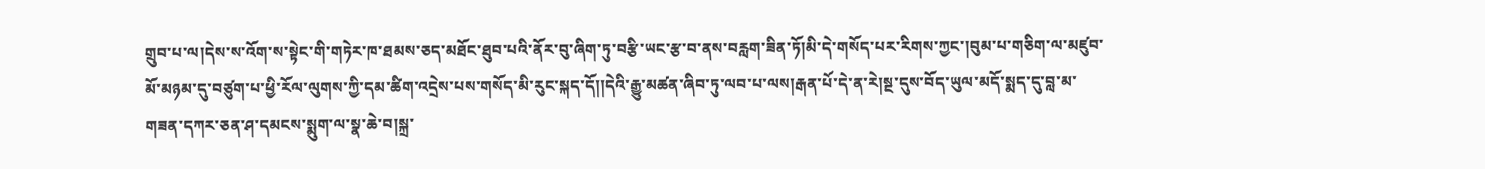གྲུབ་པ་ལ།དེས་ས་འོག་ས་སྟེང་གི་གཏེར་ཁ་ཐམས་ཅད་མཐོང་ཐུབ་པའི་ནོར་བུ་ཞིག་ཏུ་བརྩི་ཡང་རྩ་བ་ནས་བརླག་ཟིན་ཏོ།མི་དེ་གསོད་པར་རིགས་ཀྱང་།བུམ་པ་གཅིག་ལ་མཛུབ་མོ་མཉམ་དུ་བཙུག་པ་ཕྱི་རོལ་ལུགས་ཀྱི་དམ་ཚིག་འདྲེས་པས་གསོད་མི་རུང་སྐད་དོ།།དེའི་རྒྱུ་མཚན་ཞིབ་ཏུ་ལབ་པ་ལས།རྒན་པོ་དེ་ན་རེ།སྔ་དུས་བོད་ཡུལ་མདོ་སྨད་དུ་བླ་མ་གཟན་དཀར་ཅན་ཤ་དམངས་སྨུག་ལ་སྣ་ཆེ་བ།སྐྲ་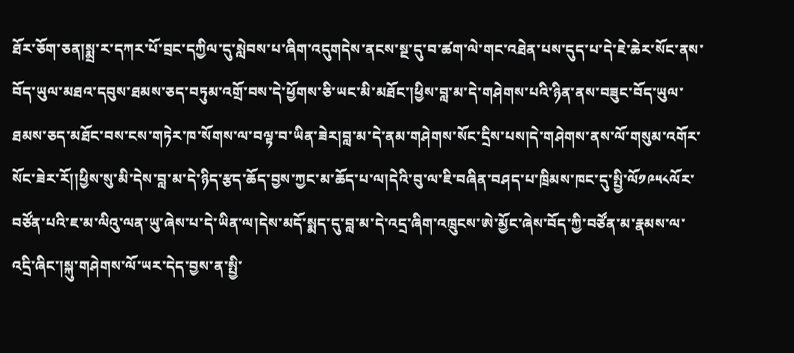ཐོར་ཅོག་ཅན།སྨྲ་ར་དཀར་པོ་བྲང་དཀྱིལ་དུ་སླེབས་པ་ཞིག་འདུགདེས་ནངས་སྔ་དུ་བ་ཚག་ལེ་གང་འཐེན་པས་དུད་པ་དེ་ཇེ་ཆེར་སོང་ནས་བོད་ཡུལ་མཐའ་དབུས་ཐམས་ཅད་བཏུམ་འགྲོ་བས་དེ་ཕྱོགས་ཅི་ཡང་མི་མཐོང་།ཕྱིས་བླ་མ་དེ་གཤེགས་པའི་ཉིན་ནས་བཟུང་བོད་ཡུལ་ཐམས་ཅད་མཐོང་བས་ངས་གཏེར་ཁ་སོགས་ལ་བལྟ་བ་ཡིན་ཟེར།བླ་མ་དེ་ནམ་གཤེགས་སོང་དྲིས་པས།དེ་གཤེགས་ནས་ལོ་གསུམ་འགོར་སོང་ཟེར་རོ།།ཕྱིས་སུ་མི་དེས་བླ་མ་དེ་ཉིད་རྩད་ཆོད་བྱས་ཀྱང་མ་ཆོད་པ་ལ།དེའི་བུ་ལ་ཇི་བཞིན་བཤད་པ་ཁྲིམས་ཁང་དུ་སྤྱི་ལོ༡༩༥༨ལོར་བཙོན་པའི་ཇ་མ་ལིའུ་ལན་ཡུ་ཞེས་པ་དེ་ཡིན་ལ།དེས་མདོ་སྨད་དུ་བླ་མ་དེ་འདྲ་ཞིག་འཁྲུངས་ཨེ་མྱོང་ཞེས་བོད་ཀྱི་བཙོན་མ་རྣམས་ལ་འདྲི་ཞིང་།སྐུ་གཤེགས་ལོ་ཡར་དེད་བྱས་ན་སྤྱི་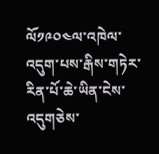ལོ༡༩༠༤ལ་འཁེལ་འདུག་པས་རྒིས་གཏེར་རིན་པོ་ཆེ་ཡིན་ངེས་འདུགཅེས་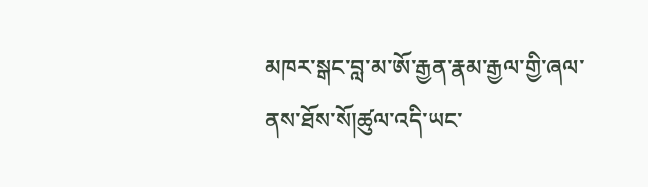མཁར་སྒང་བླ་མ་ཨོ་རྒྱན་རྣམ་རྒྱལ་གྱི་ཞལ་ནས་ཐོས་སོ།ཚུལ་འདི་ཡང་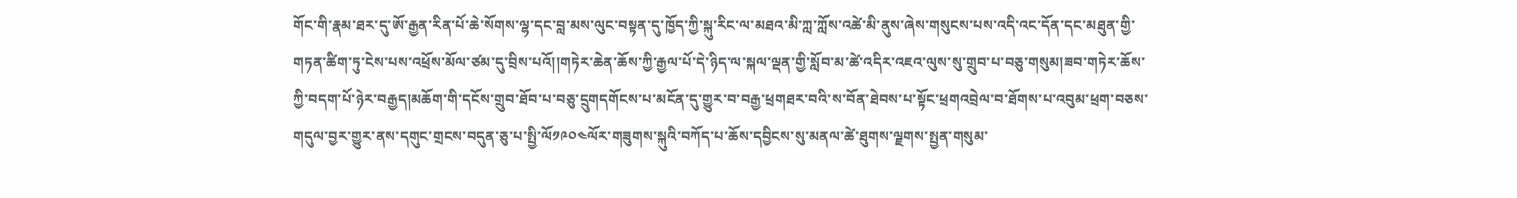གོང་གི་རྣམ་ཐར་དུ་ཨོ་རྒྱན་རིན་པོ་ཆེ་སོགས་ལྷ་དང་བླ་མས་ལུང་བསྟན་དུ་ཁྱོད་ཀྱི་སྐུ་རིང་ལ་མཐའ་མི་ཀླ་ཀློས་འཚེ་མི་ནུས་ཞེས་གསུངས་པས་འདི་འང་དོན་དང་མཐུན་གྱི་གཏན་ཚིག་ཏུ་ངེས་པས་འཕྲོས་མོལ་ཙམ་དུ་བྲིས་པའོ།།གཏེར་ཆེན་ཆོས་ཀྱི་རྒྱལ་པོ་དེ་ཉིད་ལ་སྐལ་ལྡན་གྱི་སློབ་མ་ཚེ་འདིར་འཇའ་ལུས་སུ་གྲུབ་པ་བཅུ་གསུམ།ཟབ་གཏེར་ཆོས་ཀྱི་བདག་པོ་ཉེར་བརྒྱད།མཆོག་གི་དངོས་གྲུབ་ཐོབ་པ་བཅུ་དྲུགདགོངས་པ་མངོན་དུ་གྱུར་བ་བརྒྱ་ཕྲགཐར་བའི་ས་བོན་ཐེབས་པ་སྟོང་ཕྲགའབྲེལ་བ་ཐོགས་པ་འབུམ་ཕྲག་བཅས་གདུལ་བྱར་གྱུར་ནས་དགུང་གྲངས་བདུན་ཅུ་པ་སྤྱི་ལོ༡༩༠༤ལོར་གཟུགས་སྐུའི་བཀོད་པ་ཆོས་དབྱིངས་སུ་མནལ་ཚེ་ཐུགས་ལྗགས་སྤྱན་གསུམ་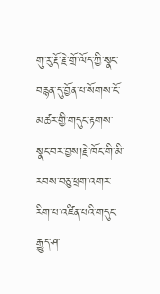གུ་རུ་རྡོ་རྗེ་གྲོ་ལོད་ཀྱི་སྣང་བརྙན་དུ་བྱོན་པ་སོགས་ངོ་མཚར་གྱི་གདུང་རྟགས་སྣང་བར་བྱས།རྗེ་ཁོང་གི་མི་རབས་བཅུ་ཕྲག་འགར་རིག་པ་འཛིན་པའི་གདུང་རྒྱུད་ཤ་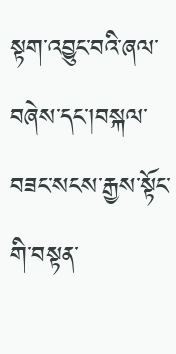སྟག་འབྱུང་བའི་ཞལ་བཞེས་དང་།བསྐལ་བཟང་སངས་རྒྱས་སྟོང་གི་བསྟན་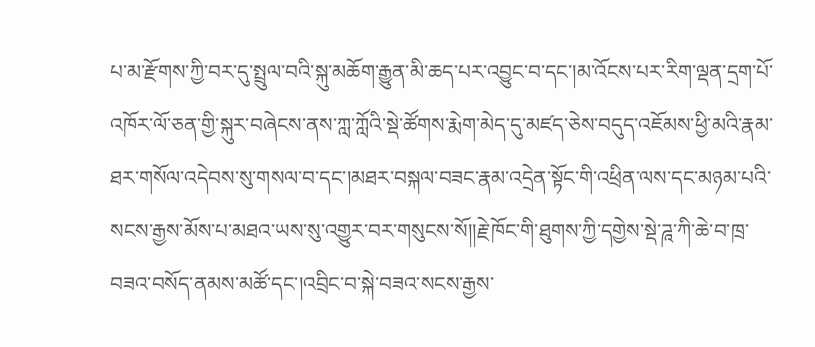པ་མ་རྫོགས་ཀྱི་བར་དུ་སྤྲུལ་བའི་སྐུ་མཆོག་རྒྱུན་མི་ཆད་པར་འབྱུང་བ་དང་།མ་འོངས་པར་རིག་ལྡན་དྲག་པོ་འཁོར་ལོ་ཅན་གྱི་སྐུར་བཞེངས་ནས་ཀླ་ཀློའི་སྡེ་ཚོགས་རྨེག་མེད་དུ་མཛད་ཅེས་བདུད་འཇོམས་ཕྱི་མའི་རྣམ་ཐར་གསོལ་འདེབས་སུ་གསལ་བ་དང་།མཐར་བསྐལ་བཟང་རྣམ་འདྲེན་སྟོང་གི་འཕྲིན་ལས་དང་མཉམ་པའི་སངས་རྒྱས་མོས་པ་མཐའ་ཡས་སུ་འགྱུར་བར་གསུངས་སོ།།རྗེ་ཁོང་གི་ཐུགས་ཀྱི་དགྱེས་སྡེ་ཌཱ་ཀི་ཆེ་བ་ཁྲ་བཟའ་བསོད་ནམས་མཚོ་དང་།འབྲིང་བ་སྐེ་བཟའ་སངས་རྒྱས་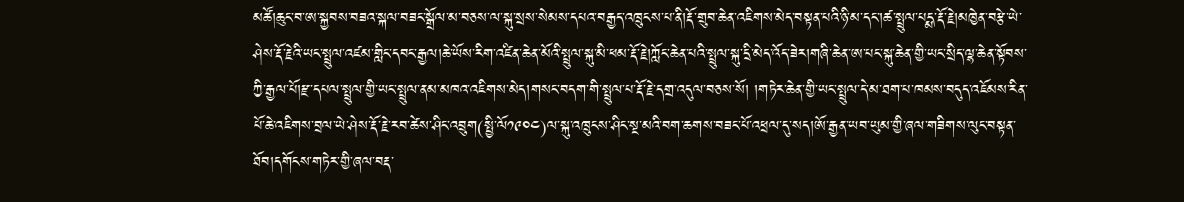མཚོ།ཆུང་བ་ཨ་སྐྱབས་བཟའ་སྐལ་བཟང་སྒྲོལ་མ་བཅས་ལ་སྐུ་སྲས་སེམས་དཔའ་བརྒྱད་འཁྲུངས་པ་ནི།རྡོ་གྲུབ་ཆེན་འཇིགས་མེད་བསྟན་པའི་ཉི་མ་དང་།ཚ་སྤྲུལ་པདྨ་རྡོ་རྗེ།མཁྱེན་བརྩེ་ཡེ་ཤེས་རྡོ་རྗེའི་ཡང་སྤྲུལ་འཛམ་གླིང་དབང་རྒྱལ།ཆེ་ཡོས་རིག་འཛིན་ཆེན་མོའི་སྤྲུལ་སྐུ་མི་ཕམ་རྡོ་རྗེ།ཀློང་ཆེན་པའི་སྤྲུལ་སྐུ་དྲི་མེད་འོད་ཟེར།གཞི་ཆེན་ཨ་པང་སྐུ་ཆེན་གྱི་ཡང་སྲིད་ལྷ་ཆེན་སྟོབས་ཀྱི་རྒྱལ་པོ།རྫ་དཔལ་སྤྲུལ་གྱི་ཡང་སྤྲུལ་ནམ་མཁའ་འཇིགས་མེད།གསང་བདག་གི་སྤྲུལ་པ་རྡོ་རྗེ་དགྲ་འདུལ་བཅས་སོ། །གཏེར་ཆེན་གྱི་ཡང་སྤྲུལ་དེ་མ་ཐག་པ་ཁམས་བདུད་འཇོམས་རིན་པོ་ཆེ་འཇིགས་བྲལ་ཡེ་ཤེས་རྡོ་རྗེ་རབ་ཚེས་ཤིང་འབྲུག(སྤྱི་ལོ༡༩༠༤)ལ་སྐུ་འཁྲུངས་ཤིང་སྔ་མའི་བག་ཆགས་བཟང་པོ་འཕྲལ་དུ་སད།ཨོ་རྒྱན་ཡབ་ཡུམ་གྱི་ཞལ་གཟིགས་ལུང་བསྟན་ཐོབ།དགོངས་གཏེར་གྱི་ཞལ་བརྡ་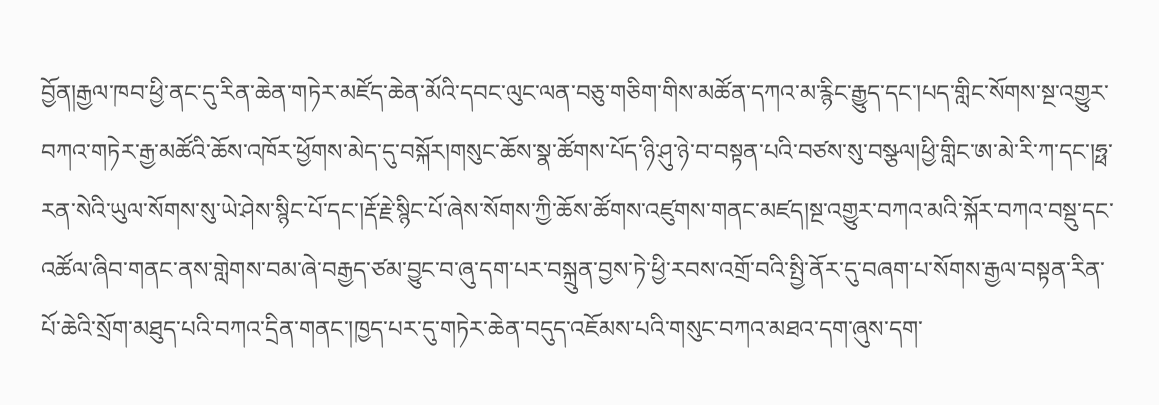བྱོན།རྒྱལ་ཁབ་ཕྱི་ནང་དུ་རིན་ཆེན་གཏེར་མཛོད་ཆེན་མོའི་དབང་ལུང་ལན་བཅུ་གཅིག་གིས་མཚོན་དཀའ་མ་རྙིང་རྒྱུད་དང་།པད་གླིང་སོགས་སྔ་འགྱུར་བཀའ་གཏེར་རྒྱ་མཚོའི་ཆོས་འཁོར་ཕྱོགས་མེད་དུ་བསྐོར།གསུང་ཆོས་སྣ་ཚོགས་པོད་ཉི་ཤུ་ཉེ་བ་བསྟན་པའི་བཙས་སུ་བསྩལ།ཕྱི་གླིང་ཨ་མེ་རི་ཀ་དང་།ཧྥ་རན་སེའི་ཡུལ་སོགས་སུ་ཡེ་ཤེས་སྙིང་པོ་དང་།རྡོ་རྗེ་སྙིང་པོ་ཞེས་སོགས་ཀྱི་ཆོས་ཚོགས་འཛུགས་གནང་མཛད།སྔ་འགྱུར་བཀའ་མའི་སྐོར་བཀའ་བསྡུ་དང་འཚོལ་ཞིབ་གནང་ནས་གླེགས་བམ་ཞེ་བརྒྱད་ཙམ་བྱུང་བ་ཞུ་དག་པར་བསྐྲུན་བྱས་ཏེ་ཕྱི་རབས་འགྲོ་བའི་སྤྱི་ནོར་དུ་བཞག་པ་སོགས་རྒྱལ་བསྟན་རིན་པོ་ཆེའི་སྲོག་མཐུད་པའི་བཀའ་དྲིན་གནང་།ཁྱད་པར་དུ་གཏེར་ཆེན་བདུད་འཇོམས་པའི་གསུང་བཀའ་མཐའ་དག་ཞུས་དག་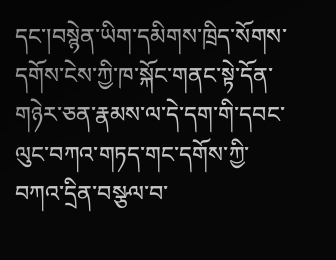དང་།བསྙེན་ཡིག་དམིགས་ཁྲིད་སོགས་དགོས་ངེས་ཀྱི་ཁ་སྐོང་གནང་སྟེ་དོན་གཉེར་ཅན་རྣམས་ལ་དེ་དག་གི་དབང་ལུང་བཀའ་གཏད་གང་དགོས་ཀྱི་བཀའ་དྲིན་བསྩལ་བ་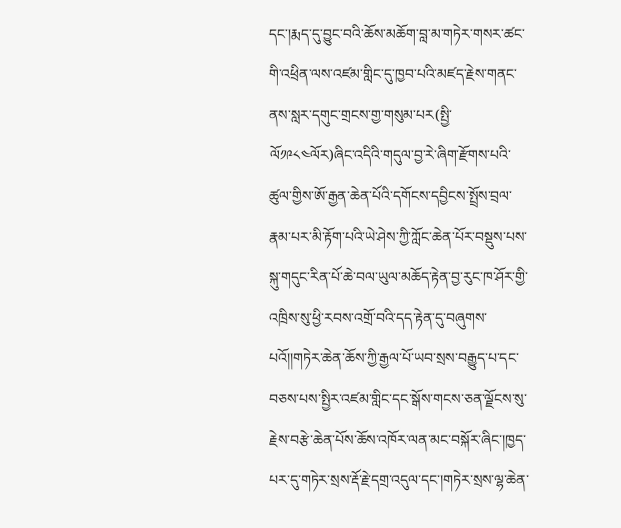དང་།རྨད་དུ་བྱུང་བའི་ཆོས་མཆོག་བླ་མ་གཏེར་གསར་ཚང་གི་འཕྲིན་ལས་འཛམ་གླིང་དུ་ཁྱབ་པའི་མཛད་རྗེས་གནང་ནས་སླར་དགུང་གྲངས་གྱ་གསུམ་པར(སྤྱི་ལོ༡༩༨༤ལོར)ཞིང་འདིའི་གདུལ་བྱ་རེ་ཞིག་རྫོགས་པའི་ཚུལ་གྱིས་ཨོ་རྒྱན་ཆེན་པོའི་དགོངས་དབྱིངས་སྤྲོས་བྲལ་རྣམ་པར་མི་རྟོག་པའི་ཡེ་ཤེས་ཀྱི་ཀློང་ཆེན་པོར་བསྡུས་པས་སྐུ་གདུང་རིན་པོ་ཆེ་བལ་ཡུལ་མཆོད་རྟེན་བྱ་རུང་ཁ་ཤོར་གྱི་འཁྲིས་སུ་ཕྱི་རབས་འགྲོ་བའི་དད་རྟེན་དུ་བཞུགས་པའོ།།གཏེར་ཆེན་ཆོས་ཀྱི་རྒྱལ་པོ་ཡབ་སྲས་བརྒྱུད་པ་དང་བཅས་པས་སྤྱིར་འཛམ་གླིང་དང་སྒོས་གངས་ཅན་ལྗོངས་སུ་རྗེས་བརྩེ་ཆེན་པོས་ཆོས་འཁོར་ལན་མང་བསྐོར་ཞིང་།ཁྱད་པར་དུ་གཏེར་སྲས་རྡོ་རྗེ་དགྲ་འདུལ་དང་།གཏེར་སྲས་ལྷ་ཆེན་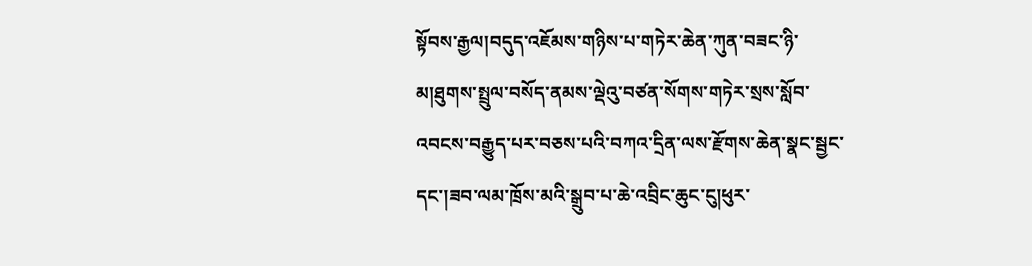སྟོབས་རྒྱལ།བདུད་འཇོམས་གཉིས་པ་གཏེར་ཆེན་ཀུན་བཟང་ཉི་མ།ཐུགས་སྤྲུལ་བསོད་ནམས་ལྡེའུ་བཙན་སོགས་གཏེར་སྲས་སློབ་འབངས་བརྒྱུད་པར་བཅས་པའི་བཀའ་དྲིན་ལས་རྫོགས་ཆེན་སྣང་སྦྱང་དང་།ཟབ་ལམ་ཁྲོས་མའི་སྒྲུབ་པ་ཆེ་འབྲིང་ཆུང་ངུ།ཕུར་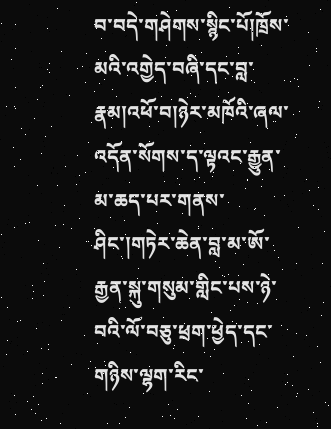བ་བདེ་གཤེགས་སྙིང་པོ།ཁྲོས་མའི་འགྱེད་བཞི་དང་བླ་རྣམ།འཕོ་བ།ཉེར་མཁོའི་ཞལ་འདོན་སོགས་ད་ལྟའང་རྒྱུན་མ་ཆད་པར་གནས་ཤིང་།གཏེར་ཆེན་བླ་མ་ཨོ་རྒྱན་སྐུ་གསུམ་གླིང་པས་ཉེ་བའི་ལོ་བཅུ་ཕྲག་ཕྱེད་དང་གཉིས་ལྷག་རིང་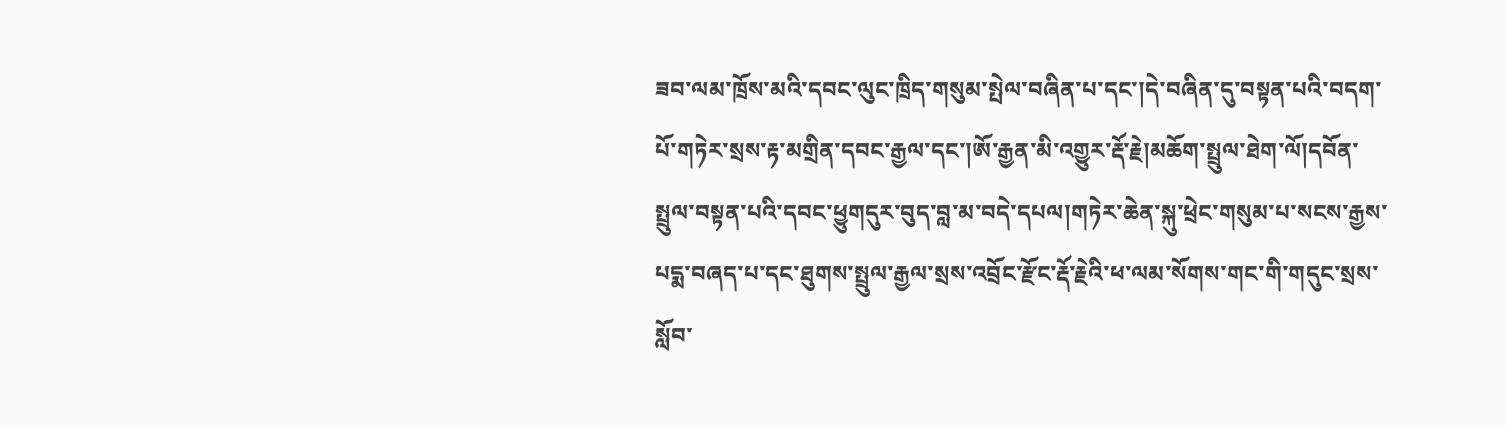ཟབ་ལམ་ཁྲོས་མའི་དབང་ལུང་ཁྲིད་གསུམ་སྤེལ་བཞིན་པ་དང་།དེ་བཞིན་དུ་བསྟན་པའི་བདག་པོ་གཏེར་སྲས་རྟ་མགྲིན་དབང་རྒྱལ་དང་།ཨོ་རྒྱན་མི་འགྱུར་རྡོ་རྗེ།མཆོག་སྤྲུལ་ཐེག་ལོ།དབོན་སྤྲུལ་བསྟན་པའི་དབང་ཕྱུགདུར་བུད་བླ་མ་བདེ་དཔལ།གཏེར་ཆེན་སྐུ་ཕྲེང་གསུམ་པ་སངས་རྒྱས་པདྨ་བཞད་པ་དང་ཐུགས་སྤྲུལ་རྒྱལ་སྲས་འབྲོང་རྫོང་རྡོ་རྗེའི་ཕ་ལམ་སོགས་གང་གི་གདུང་སྲས་སློབ་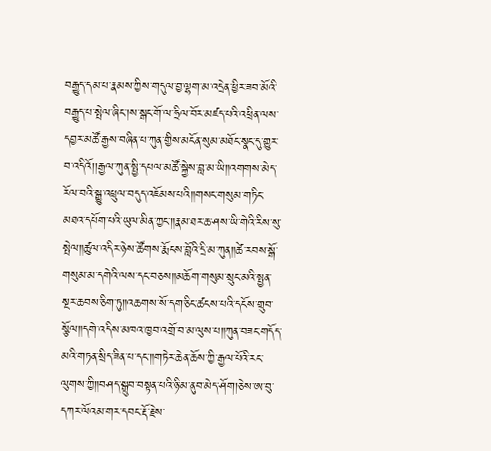བརྒྱུད་དམ་པ་རྣམས་ཀྱིས་གདུལ་བྱ་ལྷག་མ་འདྲེན་ཕྱིར་ཟབ་མོའི་བརྒྱུད་པ་སྤེལ་ཞིང་།ས་སྒང་གོ་ལ་ཧྲིལ་བོར་མཛད་པའི་འཕྲིན་ལས་དབྱར་མཚོ་རྒྱས་བཞིན་པ་ཀུན་གྱིས་མངོན་སུམ་མཐོང་སྣང་དུ་གྱུར་བ་འདིའོ།།རྒྱལ་ཀུན་སྤྱི་དཔལ་མཚོ་སྐྱེས་བླ་མ་ཡི༎འགགས་མེད་རོལ་བའི་སྒྱུ་འཕྲུལ་བདུད་འཇོམས་པའི༎གསང་གསུམ་གཏིང་མཐའ་དཔོག་པའི་ཡུལ་མིན་ཀྱང་༎རྣམ་ཐར་ཆ་ཤས་ཡི་གེའི་རིས་སུ་སྤེལ༎ཚུལ་འདིར་ཉེས་ཚོགས་རྨོངས་བློའི་དྲི་མ་ཀུན༎ཚེ་རབས་སྒོ་གསུམ་མ་དགེའི་ལས་དང་བཅས༎མཆོག་གསུམ་སྲུང་མའི་སྤྱན་སྔར་ཆབས་ཅིག་ཏུ༎འཆགས་སོ་དག་ཅིང་ཚངས་པའི་དངོས་གྲུབ་སྩོལ༎དགེ་འདིས་མཁའ་ཁྱབ་འགྲོ་བ་མ་ལུས་པ༎ཀུན་བཟང་གདོད་མའི་གཏན་སྲིད་ཟིན་པ་དང་༎གཏེར་ཆེན་ཆོས་ཀྱི་རྒྱལ་པོའི་རང་ལུགས་ཀྱི༎བཤད་སྒྲུབ་བསྟན་པའི་ཉི་མ་ནུབ་མེད་ཤོག།ཅེས་ཨ་བུ་དཀར་ལོའམ་གར་དབང་རྡོ་རྗེས་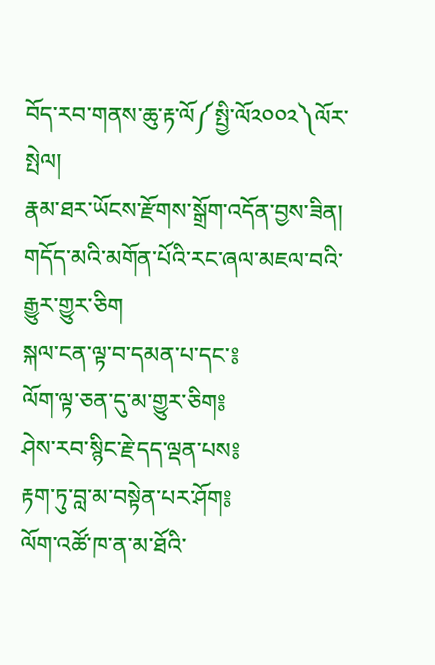བོད་རབ་གནས་ཆུ་རྟ་ལོ༼སྤྱི་ལོ༢༠༠༢༽ལོར་སྤེལ།
རྣམ་ཐར་ཡོངས་རྫོགས་སྒྲོག་འདོན་བྱས་ཟིན། གདོད་མའི་མགོན་པོའི་རང་ཞལ་མཇལ་བའི་རྒྱུར་གྱུར་ཅིག
སྐལ་ངན་ལྟ་བ་དམན་པ་དང་༔
ལོག་ལྟ་ཅན་དུ་མ་གྱུར་ཅིག༔
ཤེས་རབ་སྙིང་རྗེ་དད་ལྡན་པས༔
རྟག་ཏུ་བླ་མ་བསྟེན་པར་ཤོག༔
ལོག་འཚོ་ཁ་ན་མ་ཐོའི་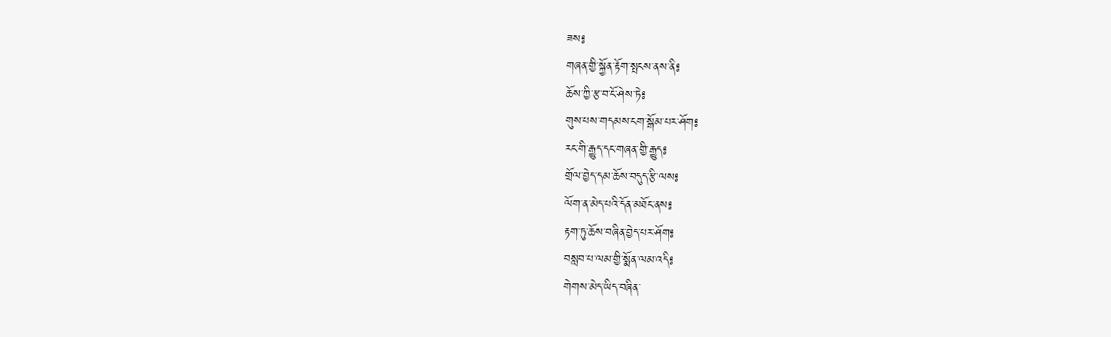ཟས༔
གཞན་གྱི་སྐྱོན་རྟོག་སྤངས་ནས་ནི༔
ཆོས་ཀྱི་རྩ་བ་ངོ་ཤེས་ཏེ༔
གུས་པས་གདམས་ངག་སྒོམ་པར་ཤོག༔
རང་གི་རྒྱུད་དང་གཞན་གྱི་རྒྱུད༔
གྲོལ་བྱེད་དམ་ཆོས་བདུད་རྩི་ལས༔
ལོག་ན་མེད་པའི་དོན་མཐོང་ནས༔
རྟག་ཏུ་ཆོས་བཞིན་བྱེད་པར་ཤོག༔
བསླབ་པ་ལམ་གྱི་སྨོན་ལམ་འདི༔
གེགས་མེད་ཡིད་བཞིན་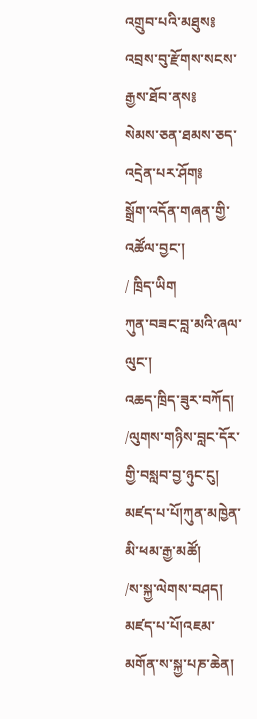འགྲུབ་པའི་མཐུས༔
འབྲས་བུ་རྫོགས་སངས་རྒྱས་ཐོབ་ནས༔
སེམས་ཅན་ཐམས་ཅད་འདྲེན་པར་ཤོག༔
སྒྲོག་འདོན་གཞན་གྱི་འཚོལ་བྱང་།
/ ཁྲིད་ཡིག
ཀུན་བཟང་བླ་མའི་ཞལ་ལུང་།
འཆད་ཁྲིད་ཟུར་བཀོད།
/ལུགས་གཉིས་བླང་དོར་གྱི་བསླབ་བྱ་ཉུང་ངུ།
མཛད་པ་པོ།ཀུན་མཁྱེན་མི་ཕམ་རྒྱ་མཚོ།
/ས་སྐྱ་ལེགས་བཤད།
མཛད་པ་པོ།འཇམ་མགོན་ས་སྐྱ་པཎ་ཆེན།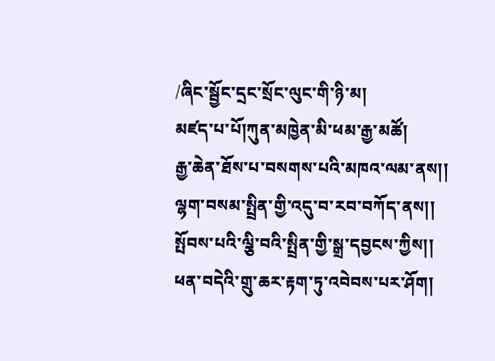/ཞིང་སྦྱོང་དྲང་སྲོང་ལུང་གི་ཉི་མ།
མཛད་པ་པོ།ཀུན་མཁྱེན་མི་ཕམ་རྒྱ་མཚོ།
རྒྱ་ཆེན་ཐོས་པ་བསགས་པའི་མཁའ་ལམ་ནས།།
ལྷག་བསམ་སྤྲིན་གྱི་འདུ་བ་རབ་བཀོད་ནས།།
སྤོབས་པའི་ལྕི་བའི་སྤྲིན་གྱི་སྒྲ་དབྱངས་ཀྱིས།།
ཕན་བདེའི་གྲུ་ཆར་རྟག་ཏུ་འབེབས་པར་ཤོག།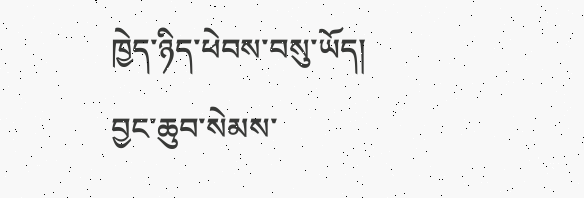ཁྱེད་ཉིད་ཕེབས་བསུ་ཡོད།
བྱང་ཆུབ་སེམས་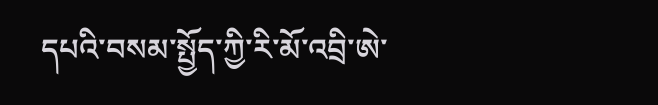དཔའི་བསམ་སྤྱོད་ཀྱི་རི་མོ་འབྲི་ཨེ་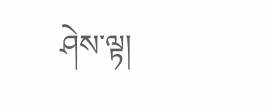ཤེས་ལྟ།